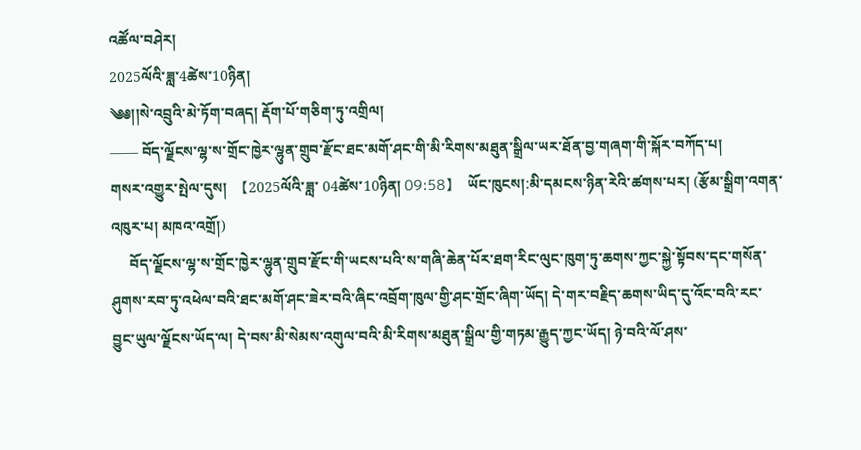འཚོལ་བཤེར།
2025ལོའི་ཟླ་4ཚེས་10ཉིན།
༄༅།།སེ་འབྲུའི་མེ་ཏོག་བཞད། རྡོག་པོ་གཅིག་ཏུ་འགྲིལ།
—— བོད་ལྗོངས་ལྷ་ས་གྲོང་ཁྱེར་ལྷུན་གྲུབ་རྫོང་ཐང་མགོ་ཤང་གི་མི་རིགས་མཐུན་སྒྲིལ་ཡར་ཐོན་བྱ་གཞག་གི་སྐོར་བཀོད་པ།
གསར་འགྱུར་སྤེལ་དུས།  【2025ལོའི་ཟླ་ 04ཚེས་10ཉིན། 09:58】  ཡོང་ཁུངས།:མི་དམངས་ཉིན་རེའི་ཚགས་པར། (རྩོམ་སྒྲིག་འགན་འཁུར་པ། མཁའ་འགྲོ།)
     བོད་ལྗོངས་ལྷ་ས་གྲོང་ཁྱེར་ལྷུན་གྲུབ་རྫོང་གི་ཡངས་པའི་ས་གཞི་ཆེན་པོར་ཐག་རིང་ལུང་ཁུག་ཏུ་ཆགས་ཀྱང་སྐྱེ་སྟོབས་དང་གསོན་ཤུགས་རབ་ཏུ་འཕེལ་བའི་ཐང་མགོ་ཤང་ཟེར་བའི་ཞིང་འབྲོག་ཁུལ་གྱི་ཤང་གྲོང་ཞིག་ཡོད། དེ་གར་བརྗིད་ཆགས་ཡིད་དུ་འོང་བའི་རང་བྱུང་ཡུལ་ལྗོངས་ཡོད་ལ། དེ་བས་མི་སེམས་འགུལ་བའི་མི་རིགས་མཐུན་སྒྲིལ་གྱི་གཏམ་རྒྱུད་ཀྱང་ཡོད། ཉེ་བའི་ལོ་ཤས་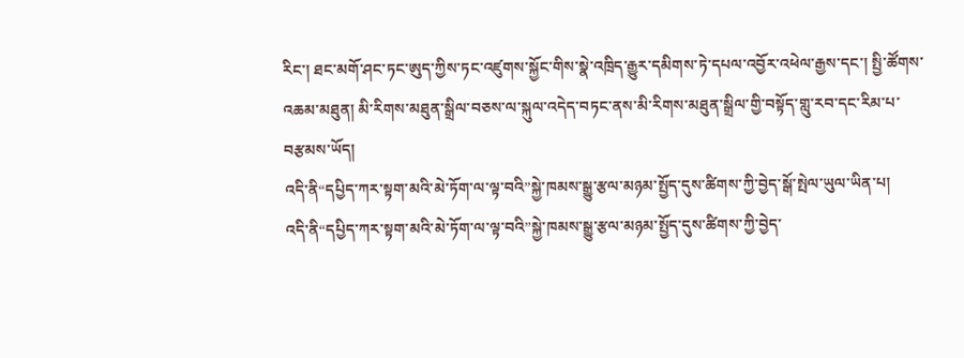རིང་། ཐང་མགོ་ཤང་ཏང་ཨུད་ཀྱིས་ཏང་འཛུགས་སྐྱོང་གིས་སྣེ་འཁྲིད་རྒྱུར་དམིགས་ཏེ་དཔལ་འབྱོར་འཕེལ་རྒྱས་དང་། སྤྱི་ཚོགས་འཆམ་མཐུན། མི་རིགས་མཐུན་སྒྲིལ་བཅས་ལ་སྐུལ་འདེད་བཏང་ནས་མི་རིགས་མཐུན་སྒྲིལ་གྱི་བསྟོད་གླུ་རབ་དང་རིམ་པ་བརྩམས་ཡོད།
འདི་ནི“དཔྱིད་ཀར་སྟག་མའི་མེ་ཏོག་ལ་ལྟ་བའི”སྐྱེ་ཁམས་སྒྱུ་རྩལ་མཉམ་སྤྱོད་དུས་ཚིགས་ཀྱི་བྱེད་སྒོ་སྤེལ་ཡུལ་ཡིན་པ།
འདི་ནི“དཔྱིད་ཀར་སྟག་མའི་མེ་ཏོག་ལ་ལྟ་བའི”སྐྱེ་ཁམས་སྒྱུ་རྩལ་མཉམ་སྤྱོད་དུས་ཚིགས་ཀྱི་བྱེད་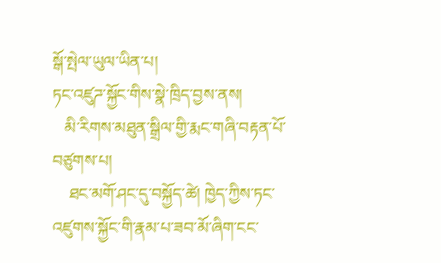སྒོ་སྤེལ་ཡུལ་ཡིན་པ།
ཏང་འཛུཌ་སྐྱོང་གིས་སྣེ་ཁྲིད་བྱས་ནས།
   མི་རིགས་མཐུན་སྒྲིལ་གྱི་རྨང་གཞི་བརྟན་པོ་བཙུགས་པ།
    ཐང་མགོ་ཤང་དུ་བསྐྱོད་ཚེ། ཁྱེད་ཀྱིས་ཏང་འཛུགས་སྐྱོང་གི་རྣམ་པ་ཟབ་མོ་ཞིག་ངང་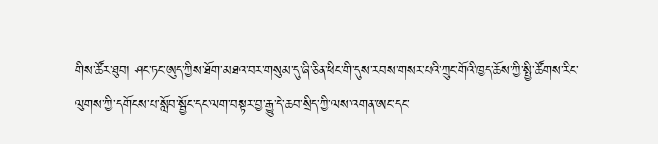གིས་ཚོར་ཐུབ། ཤང་ཏང་ཨུད་ཀྱིས་ཐོག་མཐའ་བར་གསུམ་དུ་ཞི་ཅིན་ཕིང་གི་དུས་རབས་གསར་པའི་ཀྲུང་གོའི་ཁྱད་ཆོས་ཀྱི་སྤྱི་ཚོགས་རིང་ལུགས་ཀྱི་དགོངས་པ་སློབ་སྦྱོང་དང་ལག་བསྟར་བྱ་རྒྱུ་དེ་ཆབ་སྲིད་ཀྱི་ལས་འགན་ཨང་དང་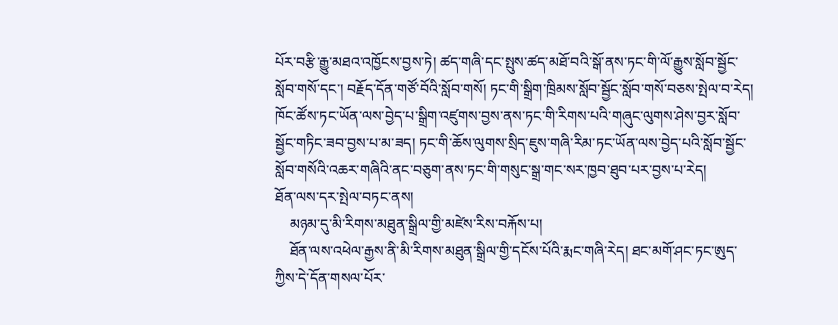པོར་བརྩི་རྒྱུ་མཐའ་འཁྱོངས་བྱས་ཏེ། ཚད་གཞི་དང་སྤུས་ཚད་མཐོ་བའི་སྒོ་ནས་ཏང་གི་ལོ་རྒྱུས་སློབ་སྦྱོང་སློབ་གསོ་དང་། བརྗོད་དོན་གཙོ་བོའི་སློབ་གསོ། ཏང་གི་སྒྲིག་ཁྲིམས་སློབ་སྦྱོང་སློབ་གསོ་བཅས་སྤེལ་བ་རེད། ཁོང་ཚོས་ཏང་ཡོན་ལས་བྱེད་པ་སྒྲིག་འཛུགས་བྱས་ནས་ཏང་གི་རིགས་པའི་གཞུང་ལུགས་ཤེས་བྱར་སློབ་སྦྱོང་གཏིང་ཟབ་བྱས་པ་མ་ཟད། ཏང་གི་ཆོས་ལུགས་སྲིད་ཇུས་གཞི་རིམ་ཏང་ཡོན་ལས་བྱེད་པའི་སློབ་སྦྱོང་སློབ་གསོའི་འཆར་གཞིའི་ནང་བཅུག་ནས་ཏང་གི་གསུང་སྒྲ་གང་སར་ཁྱབ་ཐུབ་པར་བྱས་པ་རེད།
ཐོན་ལས་དར་སྤེལ་བཏང་ནས།
    མཉམ་དུ་མི་རིགས་མཐུན་སྒྲིལ་གྱི་མཛེས་རིས་བརྐོས་པ།
    ཐོན་ལས་འཕེལ་རྒྱས་ནི་མི་རིགས་མཐུན་སྒྲིལ་གྱི་དངོས་པོའི་རྨང་གཞི་རེད། ཐང་མགོ་ཤང་ཏང་ཨུད་ཀྱིས་དེ་དོན་གསལ་པོར་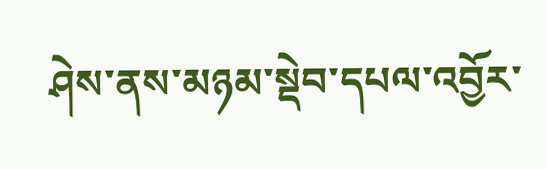ཤེས་ནས་མཉམ་སྡེབ་དཔལ་འབྱོར་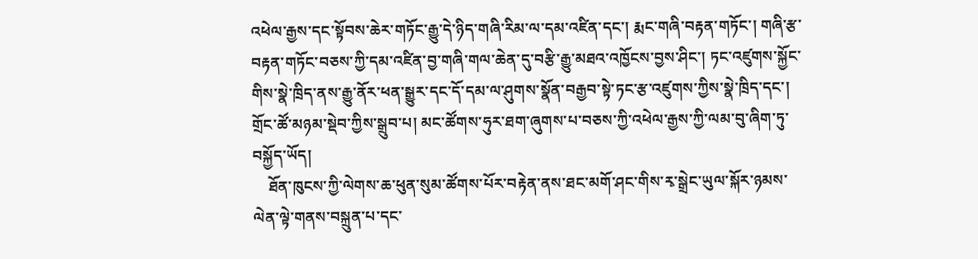འཕེལ་རྒྱས་དང་སྟོབས་ཆེར་གཏོང་རྒྱུ་དེ་ཉིད་གཞི་རིམ་ལ་དམ་འཛིན་དང་། རྨང་གཞི་བརྟན་གཏོང་། གཞི་རྩ་བརྟན་གཏོང་བཅས་ཀྱི་དམ་འཛིན་བྱ་གཞི་གལ་ཆེན་དུ་བརྩི་རྒྱུ་མཐའ་འཁྱོངས་བྱས་ཤིང་། ཏང་འཛུགས་སྐྱོང་གིས་སྣེ་ཁྲིད་ནས་རྒྱུ་ནོར་ཕན་སྒྱུར་དང་དོ་དམ་ལ་ཤུགས་སྣོན་བརྒྱབ་སྟེ་ཏང་རྩ་འཛུགས་ཀྱིས་སྣེ་ཁྲིད་དང་། གྲོང་ཚོ་མཉམ་སྡེབ་ཀྱིས་སྒྲུབ་པ། མང་ཚོགས་ཧུར་ཐག་ཞུགས་པ་བཅས་ཀྱི་འཕེལ་རྒྱས་ཀྱི་ལམ་བུ་ཞིག་ཏུ་བསྐྱོད་ཡོད།
    ཐོན་ཁུངས་ཀྱི་ལེགས་ཆ་ཕུན་སུམ་ཚོགས་པོར་བརྟེན་ནས་ཐང་མགོ་ཤང་གིས་རྭ་སྒྲེང་ཡུལ་སྐོར་ཉམས་ལེན་ལྟེ་གནས་བསྐྲུན་པ་དང་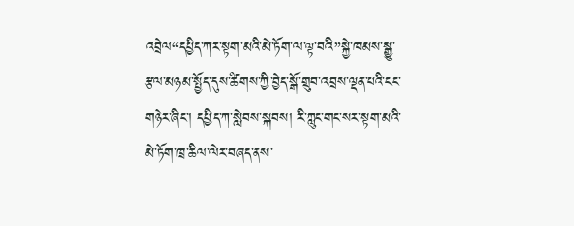འབྲེལ“དཔྱིད་ཀར་སྟག་མའི་མེ་ཏོག་ལ་ལྟ་བའི”སྐྱེ་ཁམས་སྒྱུ་རྩལ་མཉམ་སྤྱོད་དུས་ཚིགས་ཀྱི་བྱེད་སྒོ་གྲུབ་འབྲས་ལྡན་པའི་ངང་གཉེར་ཞིང་། དཔྱིད་ཀ་སླེབས་སྐབས། རི་ཀླུང་གང་སར་སྟག་མའི་མེ་ཏོག་ཁྲ་ཆིལ་ལེར་བཞད་ནས་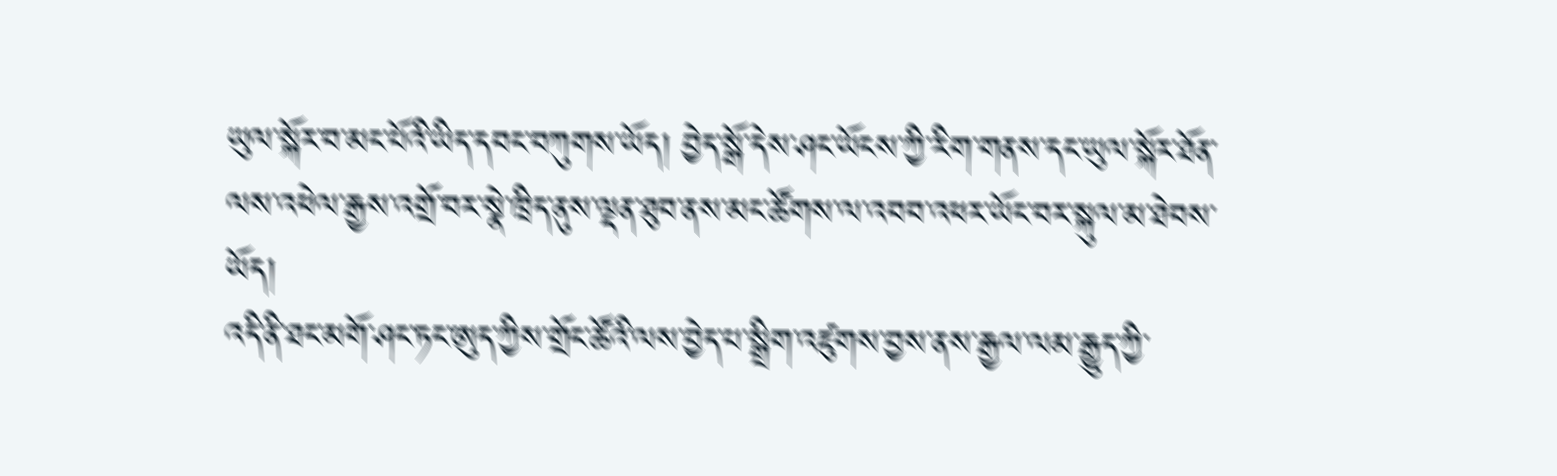ཡུལ་སྐོར་བ་མང་པོའི་ཡིད་དབང་བཀུགས་ཡོད། བྱེད་སྒོ་དེས་ཤང་ཡོངས་ཀྱི་རིག་གནས་དང་ཡུལ་སྐོར་ཐོན་ལས་འཕེལ་རྒྱས་འགྲོ་བར་སྣེ་ཁྲིད་ནུས་ལྡན་ཐུབ་ནས་མང་ཚོགས་ལ་འབབ་འཕར་ཡོང་བར་སྐུལ་མ་ཐེབས་ཡོད།
འདི་ནི་ཐང་མགོ་ཤང་ཏང་ཨུད་ཀྱིས་གྲོང་ཚོའི་ལས་བྱེད་པ་སྒྲིག་འཛུགས་བྱས་ནས་རྒྱལ་ལམ་རྒྱུད་ཀྱི་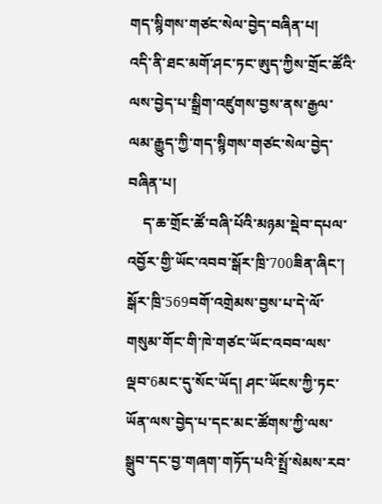གད་སྙིགས་གཙང་སེལ་བྱེད་བཞིན་པ།
འདི་ནི་ཐང་མགོ་ཤང་ཏང་ཨུད་ཀྱིས་གྲོང་ཚོའི་ལས་བྱེད་པ་སྒྲིག་འཛུགས་བྱས་ནས་རྒྱལ་ལམ་རྒྱུད་ཀྱི་གད་སྙིགས་གཙང་སེལ་བྱེད་བཞིན་པ།
    ད་ཆ་གྲོང་ཚོ་བཞི་པོའི་མཉམ་སྡེབ་དཔལ་འབྱོར་གྱི་ཡོང་འབབ་སྒོར་ཁྲི་700ཟིན་ཞིང་། སྒོར་ཁྲི་569བགོ་འགྲེམས་བྱས་པ་དེ་ལོ་གསུམ་གོང་གི་ཁེ་གཙང་ཡོང་འབབ་ལས་ལྡབ་6མང་དུ་སོང་ཡོད། ཤང་ཡོངས་ཀྱི་ཏང་ཡོན་ལས་བྱེད་པ་དང་མང་ཚོགས་ཀྱི་ལས་སྒྲུབ་དང་བྱ་གཞག་གཏོད་པའི་སྤྲོ་སེམས་རབ་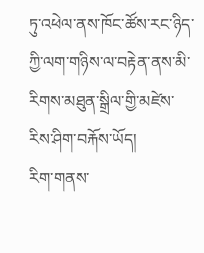ཏུ་འཕེལ་ནས་ཁོང་ཚོས་རང་ཉིད་ཀྱི་ལག་གཉིས་ལ་བརྟེན་ནས་མི་རིགས་མཐུན་སྒྲིལ་གྱི་མཛེས་རིས་ཤིག་བརྐོས་ཡོད།
རིག་གནས་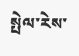སྤེལ་རེས་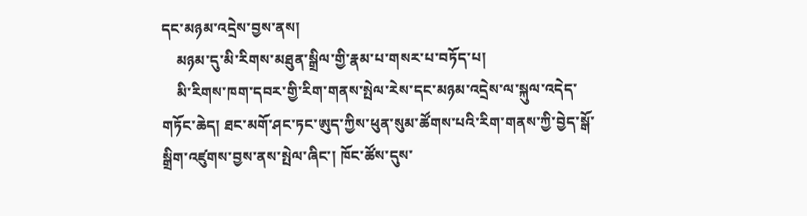དང་མཉམ་འདྲེས་བྱས་ནས།
    མཉམ་དུ་མི་རིགས་མཐུན་སྒྲིལ་གྱི་རྣམ་པ་གསར་པ་བཏོད་པ།
    མི་རིགས་ཁག་དབར་གྱི་རིག་གནས་སྤེལ་རེས་དང་མཉམ་འདྲེས་ལ་སྐུལ་འདེད་གཏོང་ཆེད། ཐང་མགོ་ཤང་ཏང་ཨུད་ཀྱིས་ཕུན་སུམ་ཚོགས་པའི་རིག་གནས་ཀྱི་བྱེད་སྒོ་སྒྲིག་འཛུགས་བྱས་ནས་སྤེལ་ཞིང་། ཁོང་ཚོས་དུས་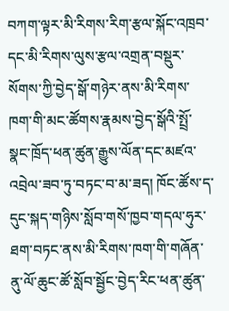བཀག་ལྟར་མི་རིགས་རིག་རྩལ་སྐོང་འཁྲབ་དང་མི་རིགས་ལུས་རྩལ་འགྲན་བསྡུར་སོགས་ཀྱི་བྱེད་སྒོ་གཉེར་ནས་མི་རིགས་ཁག་གི་མང་ཚོགས་རྣམས་བྱེད་སྒོའི་སྤྲོ་སྣང་ཁྲོད་ཕན་ཚུན་རྒྱུས་ལོན་དང་མཛའ་འབྲེལ་ཟབ་ཏུ་བཏང་བ་མ་ཟད། ཁོང་ཚོས་ད་དུང་སྐད་གཉིས་སློབ་གསོ་ཁྱབ་གདལ་ཧུར་ཐག་བཏང་ནས་མི་རིགས་ཁག་གི་གཞོན་ནུ་ལོ་ཆུང་ཚོ་སློབ་སྦྱོང་བྱེད་རིང་ཕན་ཚུན་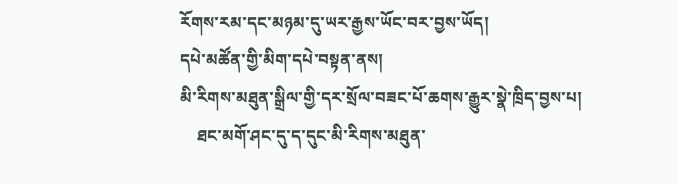རོགས་རམ་དང་མཉམ་དུ་ཡར་རྒྱས་ཡོང་བར་བྱས་ཡོད།
དཔེ་མཚོན་གྱི་མིག་དཔེ་བསྟན་ནས།
མི་རིགས་མཐུན་སྒྲིལ་གྱི་དར་སྲོལ་བཟང་པོ་ཆགས་རྒྱུར་སྣེ་ཁྲིད་བྱས་པ།
    ཐང་མགོ་ཤང་དུ་ད་དུང་མི་རིགས་མཐུན་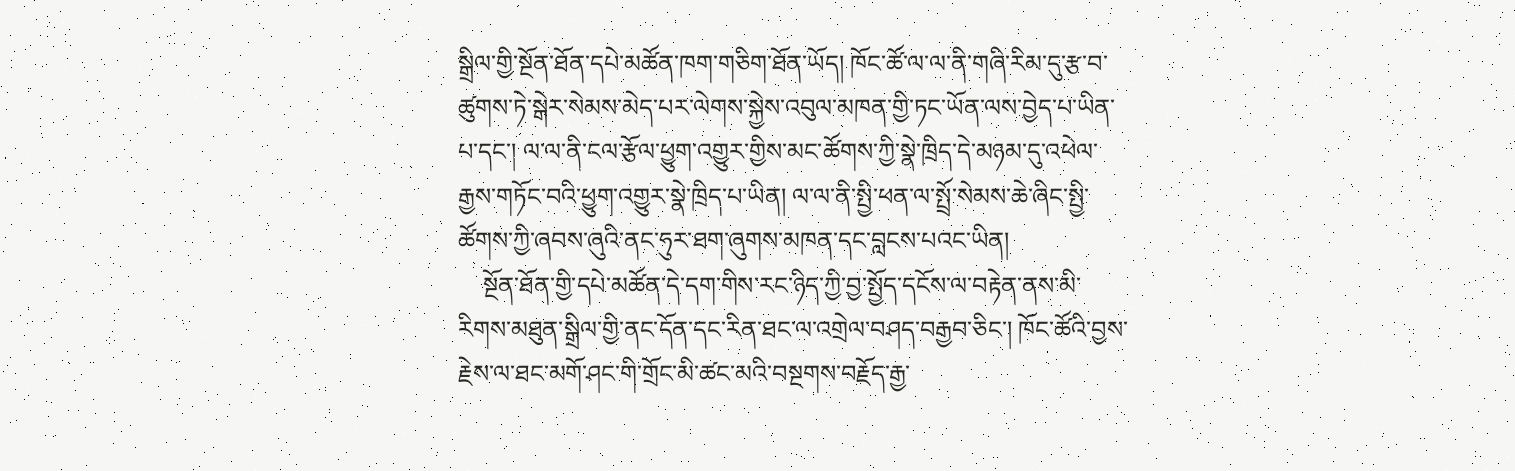སྒྲིལ་གྱི་སྔོན་ཐོན་དཔེ་མཚོན་ཁག་གཅིག་ཐོན་ཡོད། ཁོང་ཚོ་ལ་ལ་ནི་གཞི་རིམ་དུ་རྩ་བ་ཚུགས་ཏེ་སྒེར་སེམས་མེད་པར་ལེགས་སྐྱེས་འབུལ་མཁན་གྱི་ཏང་ཡོན་ལས་བྱེད་པ་ཡིན་པ་དང་། ལ་ལ་ནི་ངལ་རྩོལ་ཕྱུག་འགྱུར་གྱིས་མང་ཚོགས་ཀྱི་སྣེ་ཁྲིད་དེ་མཉམ་དུ་འཕེལ་རྒྱས་གཏོང་བའི་ཕྱུག་འགྱུར་སྣེ་ཁྲིད་པ་ཡིན། ལ་ལ་ནི་སྤྱི་ཕན་ལ་སྤྲོ་སེམས་ཆེ་ཞིང་སྤྱི་ཚོགས་ཀྱི་ཞབས་ཞུའི་ནང་ཧུར་ཐག་ཞུགས་མཁན་དང་བླངས་པའང་ཡིན།
    སྔོན་ཐོན་གྱི་དཔེ་མཚོན་དེ་དག་གིས་རང་ཉིད་ཀྱི་བྱ་སྤྱོད་དངོས་ལ་བརྟེན་ནས་མི་རིགས་མཐུན་སྒྲིལ་གྱི་ནང་དོན་དང་རིན་ཐང་ལ་འགྲེལ་བཤད་བརྒྱབ་ཅིང་། ཁོང་ཚོའི་བྱས་རྗེས་ལ་ཐང་མགོ་ཤང་གི་གྲོང་མི་ཚང་མའི་བསྔགས་བརྗོད་རྒྱ་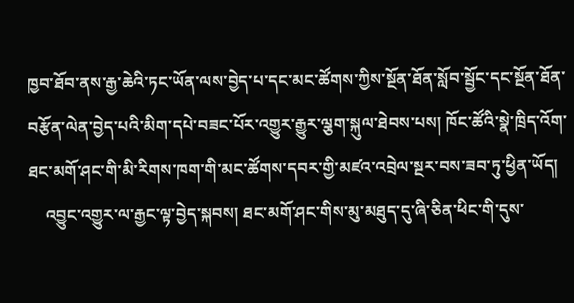ཁྱབ་ཐོབ་ནས་རྒྱ་ཆེའི་ཏང་ཡོན་ལས་བྱེད་པ་དང་མང་ཚོགས་ཀྱིས་སྔོན་ཐོན་སློབ་སྦྱོང་དང་སྔོན་ཐོན་བརྩོན་ལེན་བྱེད་པའི་མིག་དཔེ་བཟང་པོར་འགྱུར་རྒྱུར་ལྕག་སྐུལ་ཐེབས་པས། ཁོང་ཚོའི་སྣེ་ཁྲིད་འོག་ཐང་མགོ་ཤང་གི་མི་རིགས་ཁག་གི་མང་ཚོགས་དབར་གྱི་མཛའ་འབྲེལ་སྔར་བས་ཟབ་ཏུ་ཕྱིན་ཡོད།
    འབྱུང་འགྱུར་ལ་རྒྱང་ལྟ་བྱེད་སྐབས། ཐང་མགོ་ཤང་གིས་མུ་མཐུད་དུ་ཞི་ཅིན་ཕིང་གི་དུས་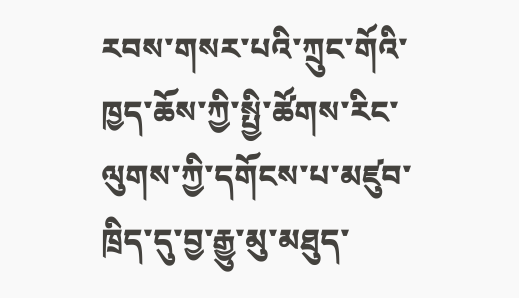རབས་གསར་པའི་ཀྲུང་གོའི་ཁྱད་ཆོས་ཀྱི་སྤྱི་ཚོགས་རིང་ལུགས་ཀྱི་དགོངས་པ་མཛུབ་ཁྲིད་དུ་བྱ་རྒྱུ་མུ་མཐུད་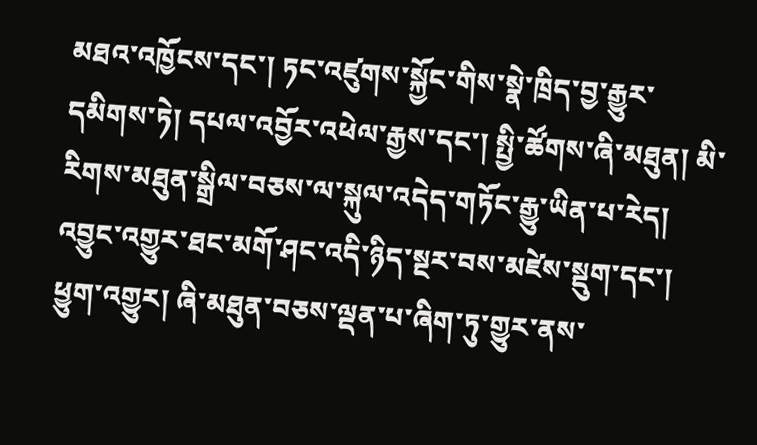མཐའ་འཁྱོངས་དང་། ཏང་འཛུགས་སྐྱོང་གིས་སྣེ་ཁྲིད་བྱ་རྒྱུར་དམིགས་ཏེ། དཔལ་འབྱོར་འཕེལ་རྒྱས་དང་། སྤྱི་ཚོགས་ཞི་མཐུན། མི་རིགས་མཐུན་སྒྲིལ་བཅས་ལ་སྐུལ་འདེད་གཏོང་རྒྱུ་ཡིན་པ་རེད། འབྱུང་འགྱུར་ཐང་མགོ་ཤང་འདི་ཉིད་སྔར་བས་མཛེས་སྡུག་དང་། ཕྱུག་འགྱུར། ཞི་མཐུན་བཅས་ལྡན་པ་ཞིག་ཏུ་གྱུར་ནས་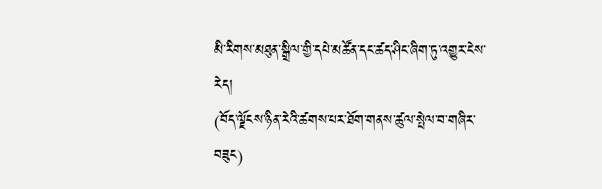མི་རིགས་མཐུན་སྒྲིལ་གྱི་དཔེ་མཚོན་དང་ཚད་ཤིང་ཞིག་ཏུ་འགྱུར་ངེས་རེད།
(བོད་ལྗོངས་ཉིན་རེའི་ཚགས་པར་ཐོག་གནས་ཚུལ་སྤེལ་བ་གཞིར་བཟུང)